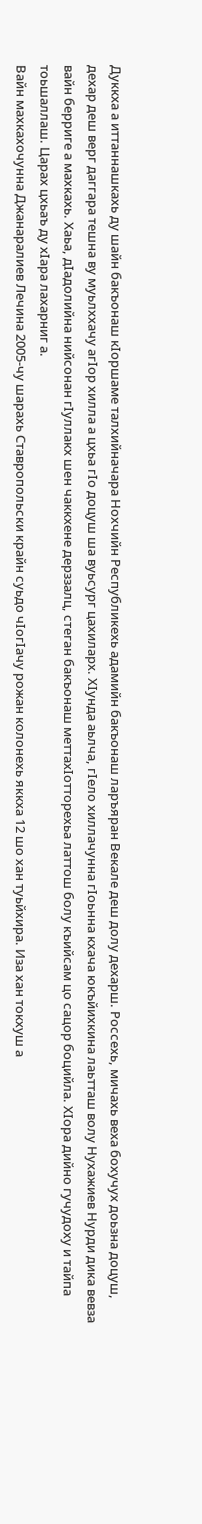Дуккха а иттаннашкахь ду шайн бакъонаш кIоршаме талхийначара Нохчийн Республикехь адамийн бакъонаш ларъяран Векале деш долу дехарш. Россехь, мичахь веха бохучух доьзна доцуш, дехар деш верг даггара тешна ву муьлххачу агIор хилла а цхьа гIо доцуш ша вуьсург цахиларх. ХIунда аьлча, гIело хиллачунна гIоьнна кхача юкъйихкина лаьтташ волу Нухажиев Нурди дика вевза вайн берриге а махкахь. Хаьа, дIадолийна нийсонан гIуллакх шен чаккхене дерззалц, стеган бакъонаш меттахIотторехьа латтош болу къийсам цо сацор боцийла. ХIора дийно гучудоху и тайпа тоьшаллаш. Царах цхьаъ ду хIара лахарниг а.
Вайн махкахочунна Джанаралиев Лечина 2005-чу шарахь Ставропольски крайн суьдо чIогIачу рожан колонехь яккха 12 шо хан туьйхира. Иза хан токхуш а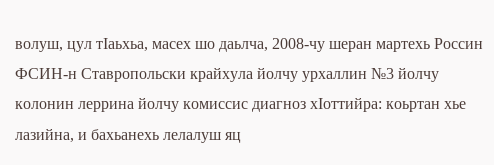волуш, цул тIаьхьа, масех шо даьлча, 2008-чу шеран мартехь Россин ФСИН-н Ставропольски крайхула йолчу урхаллин №3 йолчу колонин леррина йолчу комиссис диагноз хIоттийра: коьртан хье лазийна, и бахьанехь лелалуш яц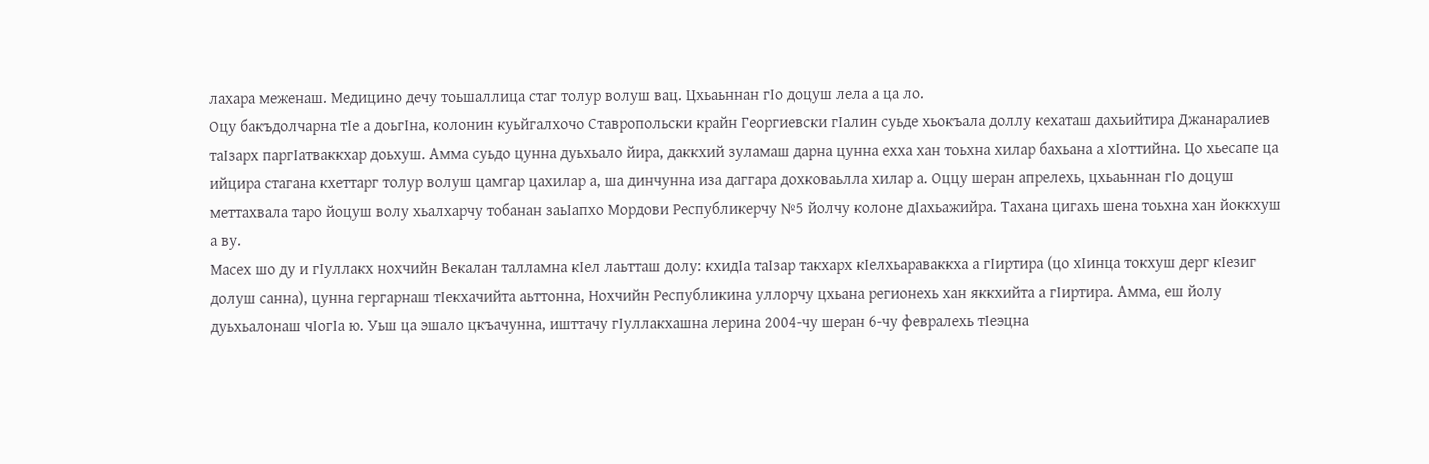лахара меженаш. Медицино дечу тоьшаллица стаг толур волуш вац. Цхьаьннан гIо доцуш лела а ца ло.
Оцу бакъдолчарна тIе а доьгIна, колонин куьйгалхочо Ставропольски крайн Георгиевски гIалин суьде хьокъала доллу кехаташ дахьийтира Джанаралиев таIзарх паргIатваккхар доьхуш. Амма суьдо цунна дуьхьало йира, даккхий зуламаш дарна цунна ехха хан тоьхна хилар бахьана а хIоттийна. Цо хьесапе ца ийцира стагана кхеттарг толур волуш цамгар цахилар а, ша динчунна иза даггара дохковаьлла хилар а. Оццу шеран апрелехь, цхьаьннан гIо доцуш меттахвала таро йоцуш волу хьалхарчу тобанан заьIапхо Мордови Республикерчу №5 йолчу колоне дIахьажийра. Тахана цигахь шена тоьхна хан йоккхуш а ву.
Масех шо ду и гIуллакх нохчийн Векалан талламна кIел лаьтташ долу: кхидIа таIзар такхарх кIелхьараваккха а гIиртира (цо хIинца токхуш дерг кIезиг долуш санна), цунна гергарнаш тIекхачийта аьттонна, Нохчийн Республикина уллорчу цхьана регионехь хан яккхийта а гIиртира. Амма, еш йолу дуьхьалонаш чIогIа ю. Уьш ца эшало цкъачунна, ишттачу гIуллакхашна лерина 2004-чу шеран 6-чу февралехь тIеэцна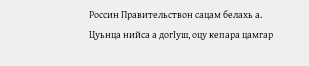Россин Правительствон сацам белахь а. Цуьнца нийса а догIуш, оцу кепара цамгар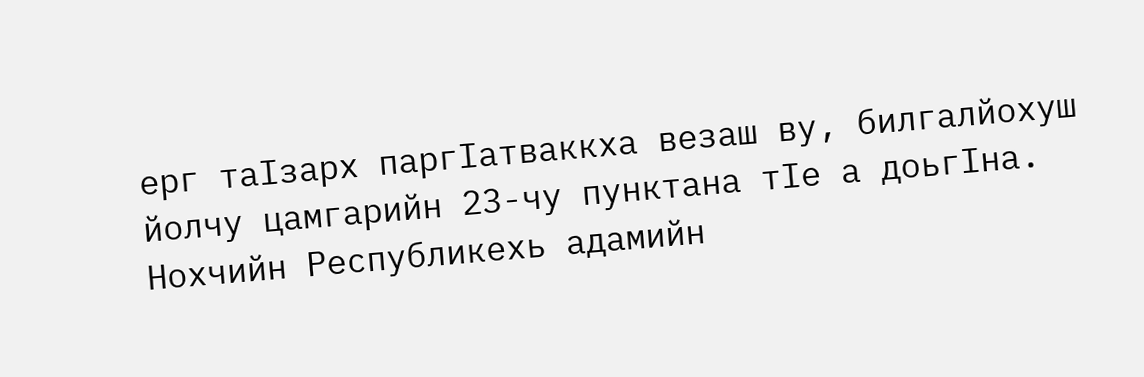ерг таIзарх паргIатваккха везаш ву, билгалйохуш йолчу цамгарийн 23-чу пунктана тIе а доьгIна.
Нохчийн Республикехь адамийн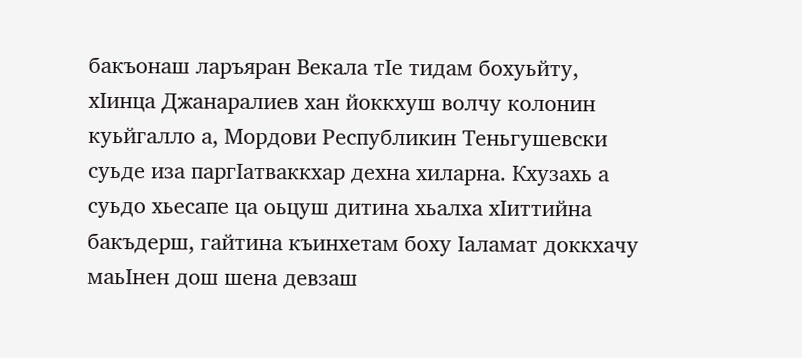бакъонаш ларъяран Векала тIе тидам бохуьйту, хIинца Джанаралиев хан йоккхуш волчу колонин куьйгалло а, Мордови Республикин Теньгушевски суьде иза паргIатваккхар дехна хиларна. Кхузахь а суьдо хьесапе ца оьцуш дитина хьалха хIиттийна бакъдерш, гайтина къинхетам боху Iаламат доккхачу маьIнен дош шена девзаш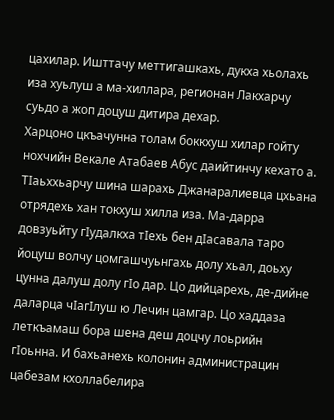цахилар. Ишттачу меттигашкахь, дукха хьолахь иза хуьлуш а ма-хиллара, регионан Лакхарчу суьдо а жоп доцуш дитира дехар.
Харцоно цкъачунна толам боккхуш хилар гойту нохчийн Векале Атабаев Абус даийтинчу кехато а. ТIаьххьарчу шина шарахь Джанаралиевца цхьана отрядехь хан токхуш хилла иза. Ма-дарра довзуьйту гIудалкха тIехь бен дIасавала таро йоцуш волчу цомгашчуьнгахь долу хьал, доьху цунна далуш долу гIо дар. Цо дийцарехь, де-дийне даларца чIагIлуш ю Лечин цамгар. Цо хаддаза леткъамаш бора шена деш доцчу лоьрийн гIоьнна. И бахьанехь колонин администрацин цабезам кхоллабелира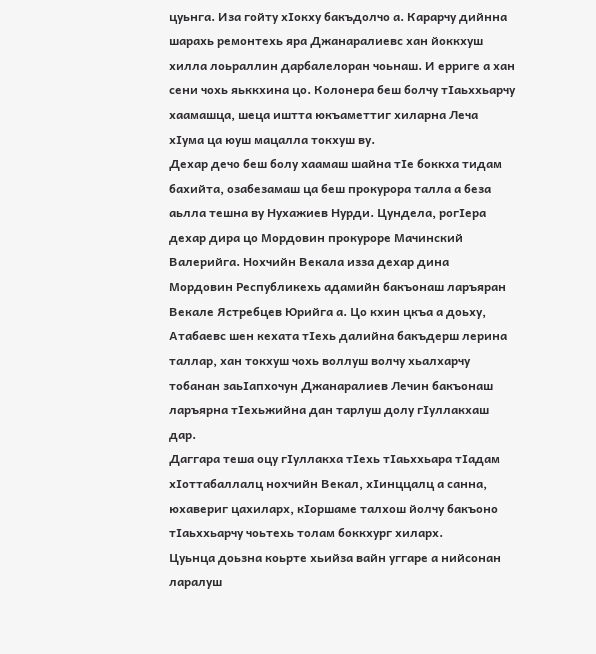цуьнга. Иза гойту хIокху бакъдолчо а. Карарчу дийнна шарахь ремонтехь яра Джанаралиевс хан йоккхуш хилла лоьраллин дарбалелоран чоьнаш. И ерриге а хан сени чохь яьккхина цо. Колонера беш болчу тIаьххьарчу хаамашца, шеца иштта юкъаметтиг хиларна Леча хIума ца юуш мацалла токхуш ву.
Дехар дечо беш болу хаамаш шайна тIе боккха тидам бахийта, озабезамаш ца беш прокурора талла а беза аьлла тешна ву Нухажиев Нурди. Цундела, рогIера дехар дира цо Мордовин прокуроре Мачинский Валерийга. Нохчийн Векала изза дехар дина Мордовин Республикехь адамийн бакъонаш ларъяран Векале Ястребцев Юрийга а. Цо кхин цкъа а доьху, Атабаевс шен кехата тIехь далийна бакъдерш лерина таллар, хан токхуш чохь воллуш волчу хьалхарчу тобанан заьIапхочун Джанаралиев Лечин бакъонаш ларъярна тIехьжийна дан тарлуш долу гIуллакхаш дар.
Даггара теша оцу гIуллакха тIехь тIаьххьара тIадам хIоттабаллалц нохчийн Векал, хIинццалц а санна, юхавериг цахиларх, кIоршаме талхош йолчу бакъоно тIаьххьарчу чоьтехь толам боккхург хиларх.
Цуьнца доьзна коьрте хьийза вайн уггаре а нийсонан ларалуш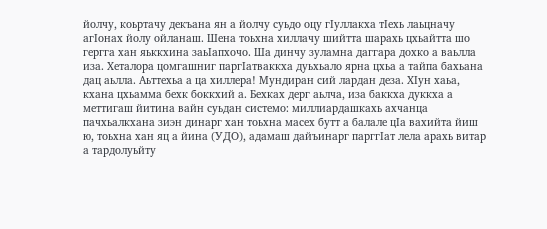йолчу, коьртачу декъана ян а йолчу суьдо оцу гIуллакха тIехь лаьцначу агIонах йолу ойланаш. Шена тоьхна хиллачу шийтта шарахь цхьайтта шо гергга хан яьккхина заьIапхочо. Ша динчу зуламна даггара дохко а ваьлла иза. Хеталора цомгашниг паргIатваккха дуьхьало ярна цхьа а тайпа бахьана дац аьлла. Аьттехьа а ца хиллера! Мундиран сий лардан деза. ХIун хаьа, кхана цхьамма бехк боккхий а. Бехках дерг аьлча, иза баккха дуккха а меттигаш йитина вайн суьдан системо: миллиардашкахь ахчанца пачхьалкхана зиэн динарг хан тоьхна масех бутт а балале цIа вахийта йиш ю, тоьхна хан яц а йина (УДО), адамаш дайъинарг парггIат лела арахь витар а тардолуьйту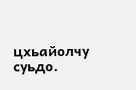цхьайолчу суьдо.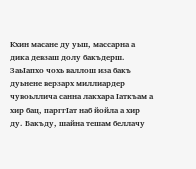Кхин масане ду уьш, массарна а дика девзаш долу бакъдерш. ЗаьIапхо чохь валлош иза бакъ дуьнене верзарх миллиардер чувоьллича санна лакхара Iаткъам а хир бац, парггIат наб йойла а хир ду. Бакъду, шайна тешам беллачу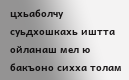цхьаболчу суьдхошкахь иштта ойланаш мел ю бакъоно сихха толам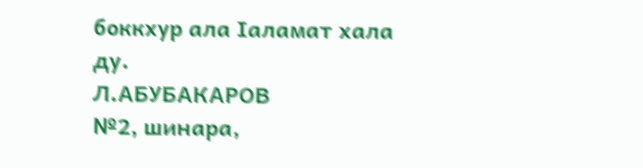боккхур ала Iаламат хала ду.
Л.АБУБАКАРОВ
№2, шинара,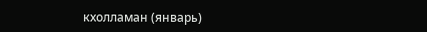кхолламан (январь)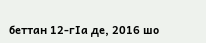беттан 12-гIа де, 2016 шо